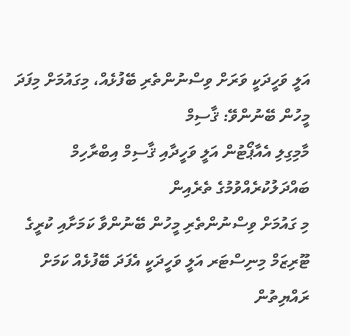އަލީ ވަހީދަކީ ވަރަށް ވިސްނުންތެރި ބޭފުޅެއް، މިގައުމަށް މިފަދަ މީހުން ބޭނުންވޭ: ޤާސިމް
މާމިގިލި އެއާޕޯޓުން އަލީ ވަހީދާއި ޤާސިމް އިބްރާހިމް ބައްދަލުކުރެއްވުމުގެ ތެރެއިން
މި ގައުމަށް ވިސްނުންތެރި މީހުން ބޭނުންވާ ކަމަށާއި ކުރީގެ ޓޫރިޒަމް މިނިސްޓަރ އަލީ ވަހީދަކީ އެފަދަ ބޭފުޅެއް ކަމަށް ރައްޔިތުން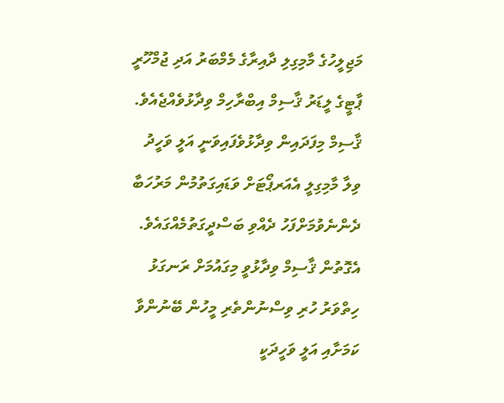މަޖިލީހުގެ މާމިގިލި ދާއިރާގެ މެމްބަރު އަދި ޖުމްހޫރީ ޕާޓީގެ ލީޑަރު ޤާސިމް އިބްރާހިމް ވިދާޅުވެއްޖެއެވެ.
ޤާސިމް މިފަދައިން ވިދާޅުވެފައިވަނީ އަލީ ވަހީދު ވިލާ މާމިގިލީ އެއަރޕޯޓަށް ވަޑައިގަތުމުން މަރުހަބާ ދެންނެވުމަށްފަހު ދެއްވި ބަސްދީގަތުމެއްގައެވެ.
އެގޮތުން ޤާސިމް ވިދާޅުވީ މިގައުމަށް ރަނގަޅު ހިތްވަރު ހުރި ވިސްނުންތެރި މީހުން ބޭނުންވާ ކަމަށާއި އަލީ ވަހީދަކީ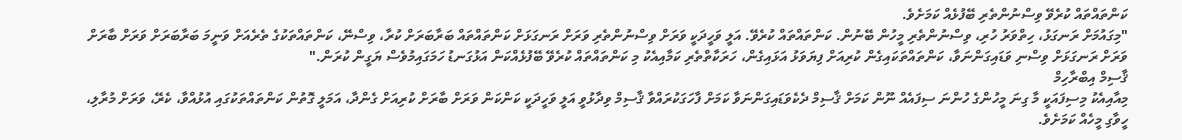ކަންތައްތައް ކުރެވޭ ވިސްނުންތެރި ބޭފުޅެއް ކަމަށެވެ.
"މިގައުމަށް ރަނގަޅު، ހިތްވަރު ހުރި، ވިސްނުންތެރި މީހުން ބޭނުން. ކަންތައްތައް ކުރެވޭ. އަލީ ވަހީދަކީ ވަރަށް ވިސްނުންތެރި ވަރަށް ރަނގަޅަށް ކަންތައްތައް ބަރާބަރަށް ކުރާ، ވިސްނޭ، ކަންތައްތަކުގެ ތެރެއަށް ވަނީމަ ބަރާބަރަށް ވަރަށް ބާރަށް ވަރަށް ރަނގަޅަށް ވިސްނި ވަޑައިގަންނަވާ، ކަންތައްތަކައިގެން ކުރިއަށް ފިޔަވަޅު އަޅައިގެން، ހަރަކާތްތެރި ކަމާއިއެކު މި ކަންތައްތައް ކުރެވޭ ބޭފުޅެއްކަން އަޅުގަނޑު ހަމަގައިމުވެސް ޔަގީން ކުރަން."
ޤާސިމް އިބްރާހިމް
މިއާއިއެކު މިސިފައަކީ މާ ގިނަ މީހުންގެ ހުންނަ ސިފައެއް ނޫން ކަމަށް ޤާސިމް ދެކެވަޑައިގަންނަވާ ކަމަށް ފާހަގަކުރައްވާ ޤާސިމް ވިދާޅުވީ އަލީ ވަހީދަކީ ކަންކަން ވަރަށް ބާރަށް ކުރިއަށް ގެންދާ، އަމަލީ ގޮތުން ކަންތައްތަކުގައި އުޅުއްވާ، ކެރޭ، ވަރަށް މުރާލި، ހީވާގި މީހެއް ކަމަށެވެ.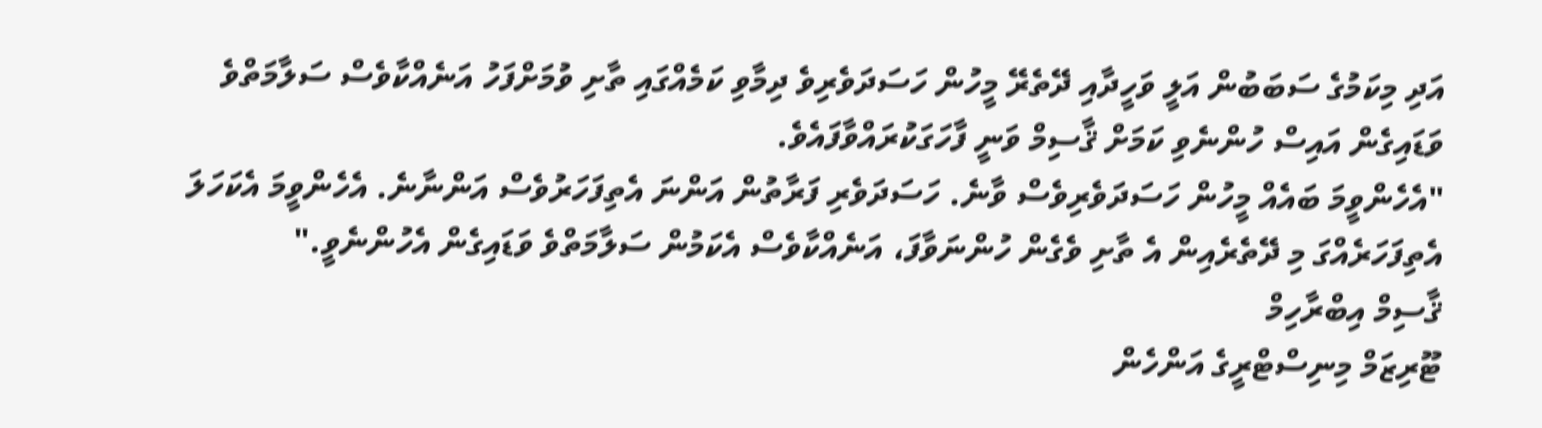އަދި މިކަމުގެ ސަބަބުން އަލީ ވަހީދާއި ދޭތެރޭ މީހުން ހަސަދަވެރިވެ ދިމާވި ކަމެއްގައި ތާށި ވުމަށްފަހު އަނެއްކާވެސް ސަލާމަތްވެ ވަޑައިގެން އައިސް ހުންނެވި ކަމަށް ޤާސިމް ވަނީ ފާހަގަކުރައްވާފައެވެ.
"އެހެންވީމަ ބައެއް މީހުން ހަސަދަވެރިވެސް ވާނެ. ހަސަދަވެރި ފަރާތުން އަންނަ އެތިފަހަރުވެސް އަންނާނެ. އެހެންވީމަ އެކަހަލަ އެތިފަހަރެއްގަ މި ދޭތެރެއިން އެ ތާށި ވެގެން ހުންނަވާފަ، އަނެއްކާވެސް އެކަމުން ސަލާމަތްވެ ވަޑައިގެން އެހުންނެވީ."
ޤާސިމް އިބްރާހިމް
ޓޫރިޒަމް މިނިސްޓްރީގެ އަންހެން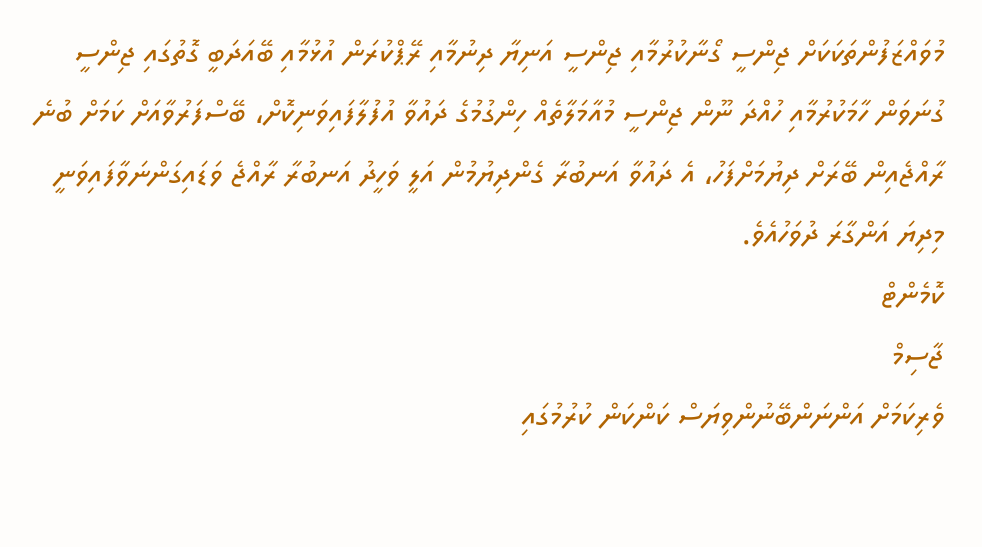މުވައްޒަފުންތަކަކަށް ޖިންސީ ގޯނާކުރުމާއި ޖިންސީ އަނިޔާ ދިނުމާއި ރޭޕްކުރަން އުޅުމާއި ބޭއަދަބީ ގޮތުގައި ޖިންސީ ގުނަވަން ހާމަކުރުމާއި ހުއްދަ ނޫން ޖިންސީ މުއާމަލާތެއް ހިންގުމުގެ ދައުވާ އުފުލާފައިވަނިކޮށް، ބޭސްފަރުވާއަށް ކަމަށް ބުނެ ރާއްޖެއިން ބޭރަށް ދިޔުމަށްފަހު، އެ ދައުވާ އަނބުރާ ގެންދިޔުމުން އަލީ ވަހީދު އަނބުރާ ރާއްޖެ ވަޑައިގަންނަވާފައިވަނީ މިދިޔަ އަންގާރަ ދުވަހުއެވެ.
ކޮމެންޓް
ޖާސިމް
ވެރިކަމަށް އަންނަންބޭނުންވިޔަސް ކަންކަން ކުރުމުގައި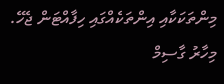މިންތަކަކާއި އިންތަކެއްގައި ހިފާއްޓަން ޖެހޭ. މިހާރު ގާސިމް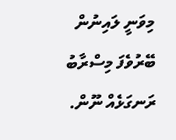މިވަނީ ލައިނުން ބޭރުވެފަ މިސްރާބު ރަނގަޅެއް ނޫން.